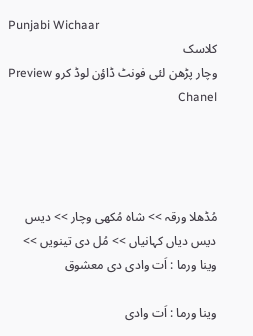Punjabi Wichaar
کلاسک
وچار پڑھن لئی فونٹ ڈاؤن لوڈ کرو Preview Chanel




مُڈھلا ورقہ >> شاہ مُکھی وچار >> دیس دیس دیاں کہانیاں >> مُل دی تینویں >> وینا ورما : اَت وادی دی معشوق

وینا ورما : اَت وادی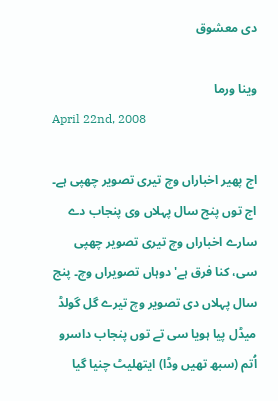دی معشوق

وینا ورما
April 22nd, 2008

اج پھیر اخباراں وچ تیری تصویر چھپی ہے۔ اج توں پنج سال پہلاں وی پنجاب دے سارے اخباراں وچ تیری تصویر چھپی سی، کنا فرق ہے' دوہاں تصویراں وچ۔ پنج سال پہلاں دی تصویر وچ تیرے گل گولڈ میڈل پیا ہویا سی تے توں پنجاب داسرو اُتم (سبھ تھیں وڈا) ایتھلیٹ چنیا گیا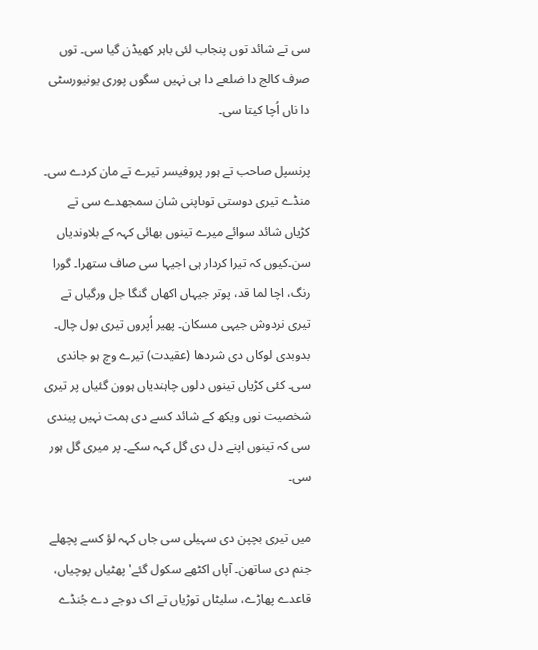سی تے شائد توں پنجاب لئی باہر کھیڈن گیا سی۔ توں صرف کالج دا ضلعے دا ہی نہیں سگوں پوری یونیورسٹی دا ناں اُچا کیتا سی۔

پرنسپل صاحب تے ہور پروفیسر تیرے تے مان کردے سی۔ منڈے تیری دوستی توںاپنی شان سمجھدے سی تے کڑیاں شائد سوائے میرے تینوں بھائی کہہ کے بلاوندیاں سن۔کیوں کہ تیرا کردار ہی اجیہا سی صاف ستھرا۔ گورا رنگ، اچا لما قد، پوتر جیہاں اکھاں گنگا جل ورگیاں تے تیری نردوش جیہی مسکان۔ پھیر اُپروں تیری بول چال۔ بدوبدی لوکاں دی شردھا (عقیدت) تیرے وچ ہو جاندی سی۔ کئی کڑیاں تینوں دلوں چاہندیاں ہوون گئیاں پر تیری شخصیت نوں ویکھ کے شائد کسے دی ہمت نہیں پیندی سی کہ تینوں اپنے دل دی گل کہہ سکے۔ پر میری گل ہور سی۔

میں تیری بچپن دی سہیلی سی جاں کہہ لؤ کسے پچھلے جنم دی ساتھن۔ آپاں اکٹھے سکول گئے' پھٹیاں پوچیاں، قاعدے پھاڑے، سلیٹاں توڑیاں تے اک دوجے دے جُنڈے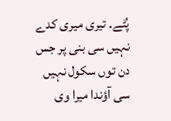پُٹے۔ تیری میری کدے نہیں سی بنی پر جس دن توں سکول نہیں سی آؤندا میرا وی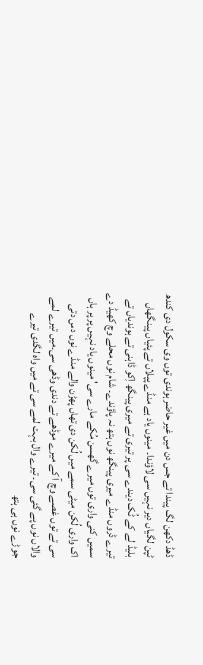ڈھڈ دکھن لگ پیندا تے جس دن میں غیر حاضر ہوندی توں وی سکول دی کندھ ٹپن لگیاں دیر نہیں سی لاؤندا۔ مینوں یاد ہے منڈے پپلاں تے پئیاں پینگھاں بلیڈ لے کے ٹُک دیندے سی پر تیری تے میری پینگھ اِکو ڈاہنی تے ہوندیاں تے تیرے ڈروں منڈے میری پینگھ نوں ہتھ نہ پاؤندے۔ شام نوں محلے وچ کھیڈ دے سمیں کنی واری توں میرے گھسن مُکے مارے سی' مینوں یاد نہیں پر پر ہاں اک واری لُکن میٹی سمے میں لُکن دی تھاں پھڑن والے منڈے نوں دس دتی سی تے توں غصے وچ آ کے میرے موڈھے تے دندی وڈھی سی۔میں تیرے لمے والاں نوں پے گئی سی۔ تیرے وال بہت لمے سی تے میں واہ لگدی تیرے جوڑے نوں ہی ہتھ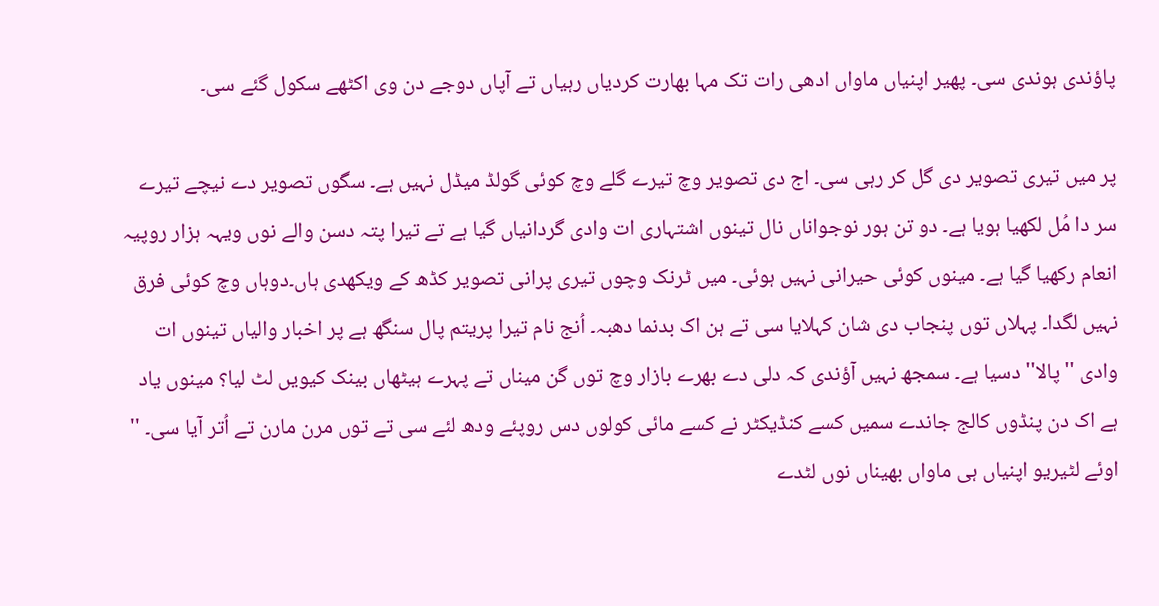پاؤندی ہوندی سی۔ پھیر اپنیاں ماواں ادھی رات تک مہا بھارت کردیاں رہیاں تے آپاں دوجے دن وی اکٹھے سکول گئے سی۔

پر میں تیری تصویر دی گل کر رہی سی۔ اج دی تصویر وچ تیرے گلے وچ کوئی گولڈ میڈل نہیں ہے۔ سگوں تصویر دے نیچے تیرے سر دا مُل لکھیا ہویا ہے۔ دو تن ہور نوجواناں نال تینوں اشتہاری ات وادی گردانیاں گیا ہے تے تیرا پتہ دسن والے نوں ویہہ ہزار روپیہ انعام رکھیا گیا ہے۔ مینوں کوئی حیرانی نہیں ہوئی۔ میں ٹرنک وچوں تیری پرانی تصویر کڈھ کے ویکھدی ہاں۔دوہاں وچ کوئی فرق نہیں لگدا۔ پہلاں توں پنجاب دی شان کہلایا سی تے ہن اک بدنما دھبہ۔ اُنج نام تیرا پریتم پال سنگھ ہے پر اخبار والیاں تینوں ات وادی '' پالا'' دسیا ہے۔ سمجھ نہیں آؤندی کہ دلی دے بھرے بازار وچ توں گن میناں تے پہرے ہیٹھاں بینک کیویں لٹ لیا؟ مینوں یاد ہے اک دن پنڈوں کالج جاندے سمیں کسے کنڈیکٹر نے کسے مائی کولوں دس روپئے ودھ لئے سی تے توں مرن مارن تے اُتر آیا سی۔ '' اوئے لٹیریو اپنیاں ہی ماواں بھیناں نوں لٹدے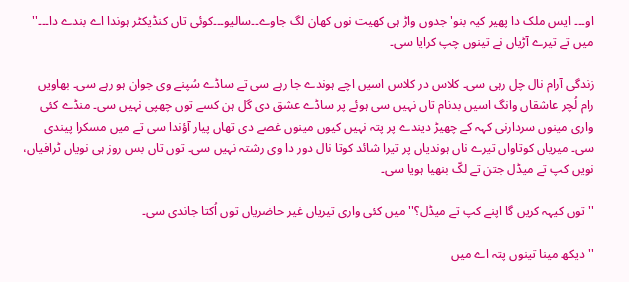او۔۔۔ ایس ملک دا پھیر کیہ بنو' جدوں واڑ ہی کھیت نوں کھان لگ جاوے۔۔سالیو۔۔۔کوئی تاں کنڈیکٹر ہوندا اے بندے دا۔۔۔'' میں تے تیرے آڑیاں نے تینوں چپ کرایا سی۔

زندگی آرام نال چل رہی سی۔ کلاس در کلاس اسیں اچے ہوندے جا رہے سی تے ساڈے سُپنے وی جوان ہو رہے سی۔ بھاویں رام لُچر عاشقاں وانگ اسیں بدنام تاں نہیں سی ہوئے پر ساڈے عشق دی گل ہن کسے توں چھپی نہیں سی۔ منڈے کئی واری مینوں سردارنی کہہ کے چھیڑ دیندے پر پتہ نہیں کیوں مینوں غصے دی تھاں پیار آؤندا سی تے میں مسکرا پیندی سی۔ میریاں کوتاواں تیرے ناں ہوندیاں پر تیرا شائد کوتا نال دور دا وی رشتہ نہیں سی۔ توں تاں بس روز ہی نویاں ٹرافیاں، نویں کپ تے میڈل جتن تے لکّ بنھیا ہویا سی۔

'' توں کیہہ کریں گا اپنے کپ تے میڈل؟'' میں کئی واری تیریاں غیر حاضریاں توں اُکتا جاندی سی۔

'' دیکھ مینا تینوں پتہ اے میں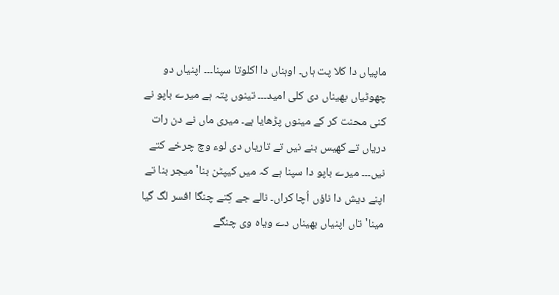ماپیاں دا کلا پت ہاں۔ اوہناں دا اکلوتا سپنا۔۔۔ اپنیاں دو چھوٹیاں بھیناں دی کلی امید۔۔۔ تینوں پتہ ہے میرے باپو نے کنی محنت کر کے مینوں پڑھایا ہے۔ میری ماں نے دن رات دریاں تے کھیس بنے نیں تے تاریاں دی لوء وچ چرخے کتے نیں۔۔۔ میرے باپو دا سپنا ہے کہ میں کیپٹن بنا' میجر بنا تے اپنے دیش دا ناؤں اُچا کراں۔ نالے جے کِتے چنگا افسر لگ گیا مینا' تاں اپنیاں بھیناں دے ویاہ وی چنگے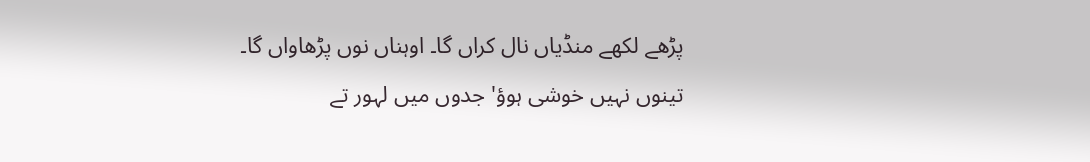پڑھے لکھے منڈیاں نال کراں گا۔ اوہناں نوں پڑھاواں گا۔ تینوں نہیں خوشی ہوؤ' جدوں میں لہور تے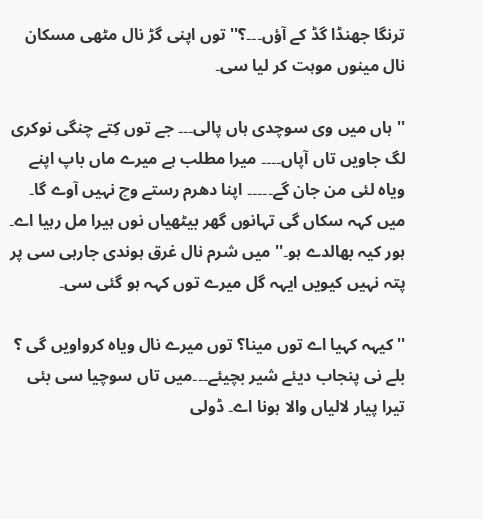ترنگا جھنڈا گڈ کے آؤں۔۔۔؟'' توں اپنی گڑ نال مٹھی مسکان نال مینوں موہت کر لیا سی۔

'' ہاں میں وی سوچدی ہاں پالی۔۔۔ جے توں کِتے چنگی نوکری لگ جاویں تاں آپاں۔۔۔۔ میرا مطلب ہے میرے ماں باپ اپنے ویاہ لئی من جان گے۔۔۔۔۔ اپنا دھرم رستے وچ نہیں آوے گا۔ میں کہہ سکاں گی تہانوں گھر بیٹھیاں نوں ہیرا مل رہیا اے۔ ہور کیہ بھالدے ہو۔'' میں شرم نال غرق ہوندی جارہی سی پر پتہ نہیں کیویں ایہہ گل میرے توں کہہ ہو گئی سی۔

'' کیہہ کہیا اے توں مینا؟ توں میرے نال ویاہ کرواویں گی ؟ بلے نی پنجاب دیئے شیر بچیئے۔۔۔میں تاں سوچیا سی بئی تیرا پیار لالیاں والا ہونا اے۔ ڈولی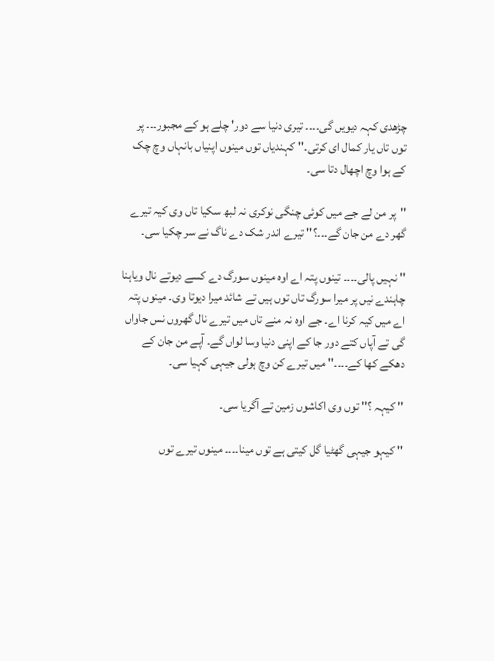چڑھدی کہہ دیویں گی۔۔۔۔ تیری دنیا سے دور' چلے ہو کے مجبور۔۔۔ پر توں تاں یار کمال ای کرتی۔'' کہندیاں توں مینوں اپنیاں بانہاں وچ چک کے ہوا وچ اچھال دتا سی۔

''پر من لے جے میں کوئی چنگی نوکری نہ لبھ سکیا تاں وی کیہ تیرے گھر دے من جان گے۔۔۔؟'' تیرے اندر شک دے ناگ نے سر چکیا سی۔

'' نہیں پالی۔۔۔۔ تینوں پتہ اے اوہ مینوں سورگ دے کسے دیوتے نال ویاہنا چاہندے نیں پر میرا سورگ تاں توں ہیں تے شائد میرا دیوتا وی۔ مینوں پتہ اے میں کیہ کرنا اے۔ جے اوہ نہ منے تاں میں تیرے نال گھروں نس جاواں گی تے آپاں کتے دور جا کے اپنی دنیا وسا لواں گے۔ آپے من جان کے دھکے کھا کے۔۔۔۔'' میں تیرے کن وچ ہولی جیہی کہیا سی۔

'' کیہہ ؟'' توں وی اکاشوں زمین تے آگریا سی۔

'' کیہو جیہی گھٹیا گل کیتی ہے توں مینا۔۔۔۔ مینوں تیرے توں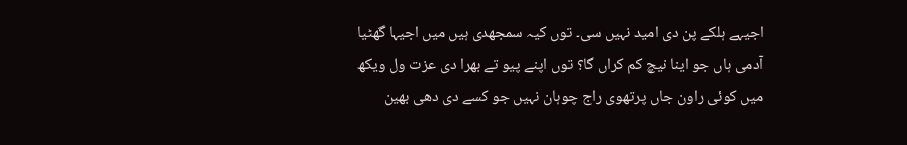اجیہے ہلکے پن دی امید نہیں سی۔ توں کیہ سمجھدی ہیں میں اجیہا گھٹیا آدمی ہاں جو اینا نیچ کم کراں گا؟ توں اپنے پیو تے بھرا دی عزت ول ویکھ میں کوئی راون جاں پرتھوی راج چوہان نہیں جو کسے دی دھی بھین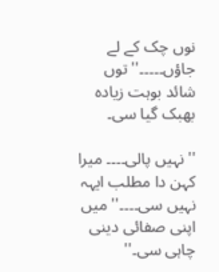نوں چک کے لے جاؤں۔۔۔۔۔'' توں شائد بوہت زیادہ بھبک گیا سی۔

'' نہیں پالی۔۔۔۔ میرا کہن دا مطلب ایہہ نہیں سی۔۔۔۔'' میں اپنی صفائی دینی چاہی سی۔''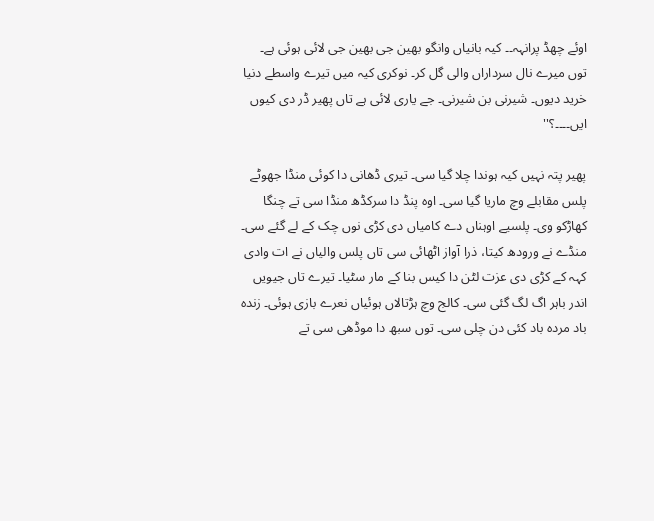اوئے چھڈ پرانہہ۔۔ کیہ بانیاں وانگو بھین جی بھین جی لائی ہوئی ہے۔ توں میرے نال سرداراں والی گل کر۔ نوکری کیہ میں تیرے واسطے دنیا خرید دیوں۔ شیرنی بن شیرنی۔ جے یاری لائی ہے تاں پھیر ڈر دی کیوں ایں۔۔۔۔؟''

پھیر پتہ نہیں کیہ ہوندا چلا گیا سی۔ تیری ڈھانی دا کوئی منڈا جھوٹے پلس مقابلے وچ ماریا گیا سی۔ اوہ پنڈ دا سرکڈھ منڈا سی تے چنگا کھاڑکو وی۔ پلسیے اوہناں دے کامیاں دی کڑی نوں چک کے لے گئے سی۔ منڈے نے ورودھ کیتا، ذرا آواز اٹھائی سی تاں پلس والیاں نے ات وادی کہہ کے کڑی دی عزت لٹن دا کیس بنا کے مار سٹیا۔ تیرے تاں جیویں اندر باہر اگ لگ گئی سی۔ کالج وچ ہڑتالاں ہوئیاں نعرے بازی ہوئی۔ زندہ باد مردہ باد کئی دن چلی سی۔ توں سبھ دا موڈھی سی تے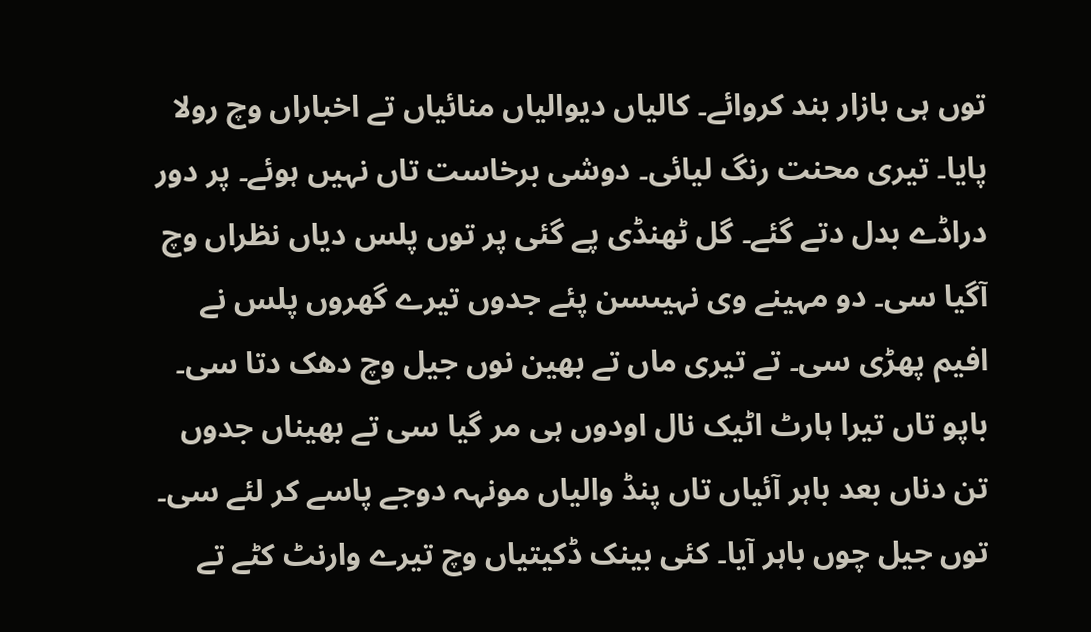توں ہی بازار بند کروائے۔ کالیاں دیوالیاں منائیاں تے اخباراں وچ رولا پایا۔ تیری محنت رنگ لیائی۔ دوشی برخاست تاں نہیں ہوئے۔ پر دور دراڈے بدل دتے گئے۔ گل ٹھنڈی پے گئی پر توں پلس دیاں نظراں وچ آگیا سی۔ دو مہینے وی نہیںسن پئے جدوں تیرے گھروں پلس نے افیم پھڑی سی۔ تے تیری ماں تے بھین نوں جیل وچ دھک دتا سی۔ باپو تاں تیرا ہارٹ اٹیک نال اودوں ہی مر گیا سی تے بھیناں جدوں تن دناں بعد باہر آئیاں تاں پنڈ والیاں مونہہ دوجے پاسے کر لئے سی۔ توں جیل چوں باہر آیا۔ کئی بینک ڈکیتیاں وچ تیرے وارنٹ کٹے تے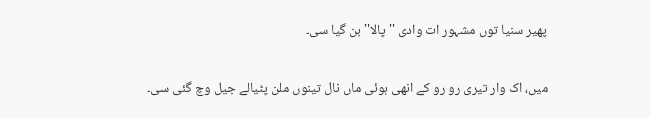پھیر سنیا توں مشہور ات وادی '' پالا'' بن گیا سی۔

میں، اک وار تیری رو رو کے انھی ہوئی ماں نال تینوں ملن پٹیالے جیل وچ گئی سی۔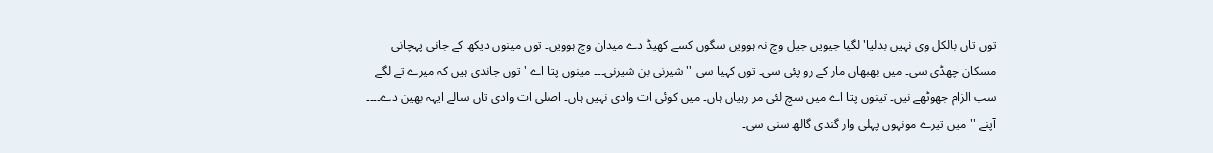توں تاں بالکل وی نہیں بدلیا' لگیا جیویں جیل وچ نہ ہوویں سگوں کسے کھیڈ دے میدان وچ ہوویں۔ توں مینوں دیکھ کے جانی پہچانی مسکان چھڈی سی۔ میں بھبھاں مار کے رو پئی سی۔ توں کہیا سی '' شیرنی بن شیرنی۔۔۔ مینوں پتا اے ' توں جاندی ہیں کہ میرے تے لگے سب الزام جھوٹھے نیں۔ تینوں پتا اے میں سچ لئی مر رہیاں ہاں۔ میں کوئی ات وادی نہیں ہاں۔ اصلی ات وادی تاں سالے ایہہ بھین دے۔۔۔۔ آپنے '' میں تیرے مونہوں پہلی وار گندی گالھ سنی سی۔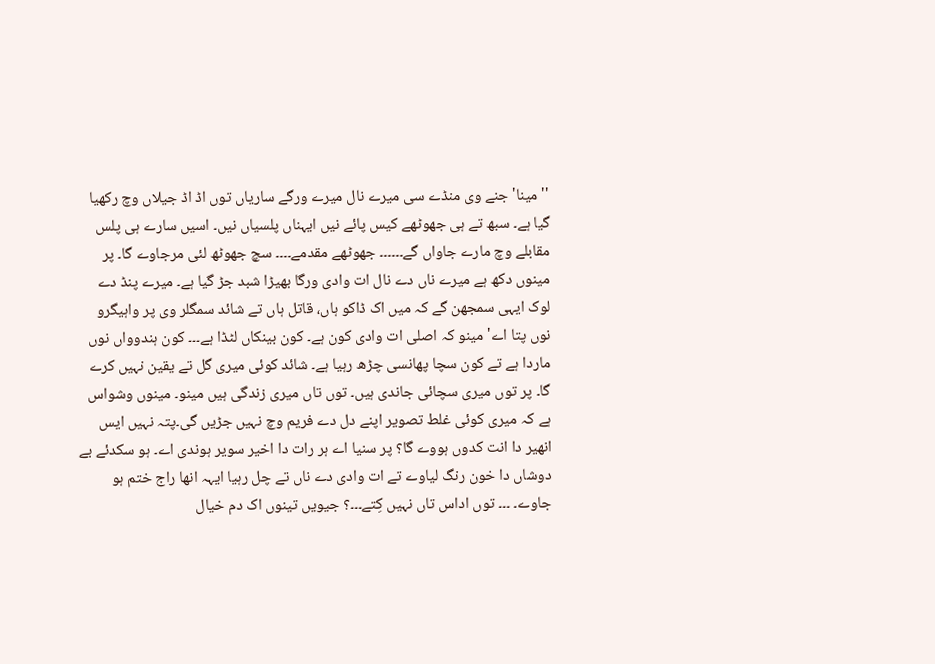'' مینا' جنے وی منڈے سی میرے نال میرے ورگے ساریاں توں اڈ اڈ جیلاں وچ رکھیا گیا ہے۔ سبھ تے ہی جھوٹھے کیس پائے نیں ایہناں پلسیاں نیں۔ اسیں سارے ہی پلس مقابلے وچ مارے جاواں گے۔۔۔۔۔۔ جھوٹھے مقدمے۔۔۔۔ سچ جھوٹھ لئی مرجاوے گا۔ پر مینوں دکھ ہے میرے ناں دے نال ات وادی ورگا بھیڑا شبد جڑ گیا ہے۔ میرے پنڈ دے لوک ایہی سمجھن گے کہ میں اک ڈاکو ہاں، قاتل ہاں تے شائد سمگلر وی پر واہیگرو نوں پتا اے' مینو کہ اصلی ات وادی کون ہے۔ کون بینکاں لٹڈا ہے۔۔۔ کون ہندوواں نوں ماردا ہے تے کون سچا پھانسی چڑھ رہیا ہے۔ شائد کوئی میری گل تے یقین نہیں کرے گا۔ پر توں میری سچائی جاندی ہیں۔ توں تاں میری زندگی ہیں مینو۔ مینوں وشواس ہے کہ میری کوئی غلط تصویر اپنے دل دے فریم وچ نہیں جڑیں گی۔پتہ نہیں ایس انھیر دا انت کدوں ہووے گا؟ پر سنیا اے ہر رات دا اخیر سویر ہوندی اے۔ ہو سکدئے بے دوشاں دا خون رنگ لیاوے تے ات وادی دے ناں تے چل رہیا ایہہ انھا راج ختم ہو جاوے۔ ۔۔۔ توں اداس تاں نہیں کِتے۔۔۔؟ جیویں تینوں اک دم خیال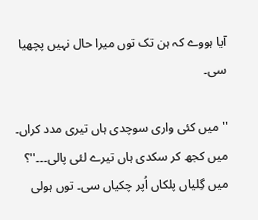آیا ہووے کہ ہن تک توں میرا حال نہیں پچھیا سی۔

'' میں کئی واری سوچدی ہاں تیری مدد کراں۔ میں کجھ کر سکدی ہاں تیرے لئی پالی۔۔۔''؟ میں گِلیاں پلکاں اُپر چکیاں سی۔ توں ہولی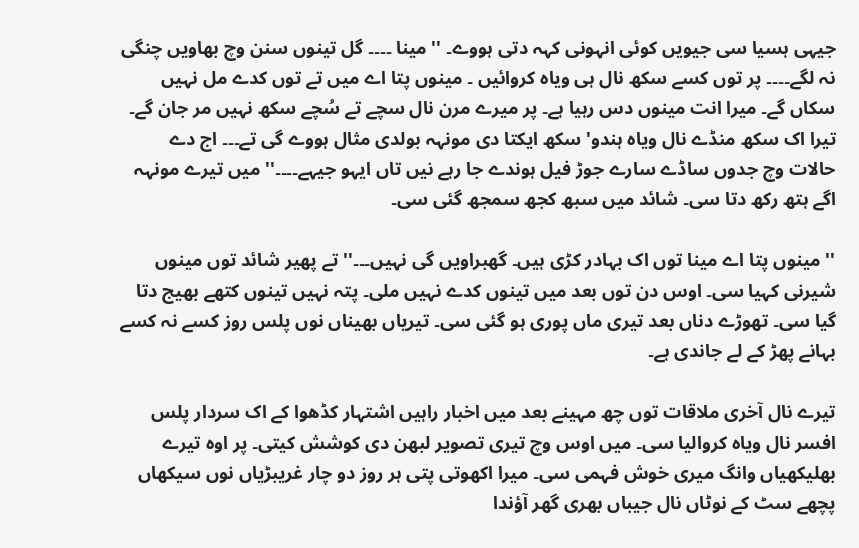جیہی ہسیا سی جیویں کوئی انہونی کہہ دتی ہووے۔ '' مینا ۔۔۔۔ گل تینوں سنن وچ بھاویں چنگی نہ لگے۔۔۔۔ پر توں کسے سکھ نال ہی ویاہ کروائیں ۔ مینوں پتا اے میں تے توں کدے مل نہیں سکاں گے۔ میرا انت مینوں دس رہیا ہے۔ پر میرے مرن نال سچے تے سُچے سکھ نہیں مر جان گے۔ تیرا اک سکھ منڈے نال ویاہ ہندو' سکھ ایکتا دی مونہہ بولدی مثال ہووے گی تے۔۔۔ اج دے حالات وچ جدوں ساڈے سارے جوڑ فیل ہوندے جا رہے نیں تاں ایہو جیہے۔۔۔۔'' میں تیرے مونہہ اگے ہتھ رکھ دتا سی۔ شائد میں سبھ کجھ سمجھ گئی سی۔

'' مینوں پتا اے مینا توں اک بہادر کڑی ہیں۔ گھبراویں گی نہیں۔۔۔'' تے پھیر شائد توں مینوں شیرنی کہیا سی۔ اوس دن توں بعد میں تینوں کدے نہیں ملی۔ پتہ نہیں تینوں کتھے بھیج دتا گیا سی۔ تھوڑے دناں بعد تیری ماں پوری ہو گئی سی۔ تیریاں بھیناں نوں پلس روز کسے نہ کسے بہانے پھڑ کے لے جاندی ہے۔

تیرے نال آخری ملاقات توں چھ مہینے بعد میں اخبار راہیں اشتہار کڈھوا کے اک سردار پلس افسر نال ویاہ کروالیا سی۔ میں اوس وچ تیری تصویر لبھن دی کوشش کیتی۔ پر اوہ تیرے بھلیکھیاں وانگ میری خوش فہمی سی۔ میرا اکھوتی پتی ہر روز دو چار غریبڑیاں نوں سیکھاں پچھے سٹ کے نوٹاں نال جیباں بھری گھر آؤندا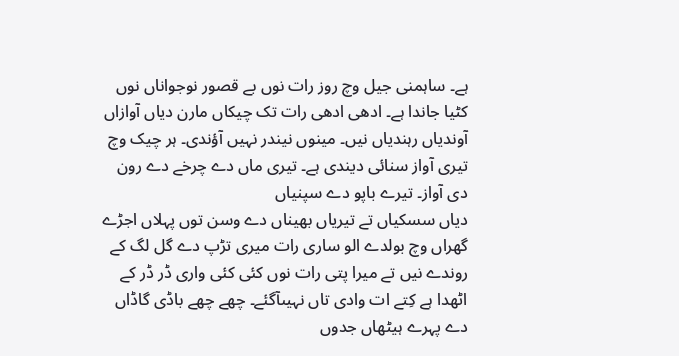ہے۔ ساہمنی جیل وچ روز رات نوں بے قصور نوجواناں نوں کٹیا جاندا ہے۔ ادھی ادھی رات تک چیکاں مارن دیاں آوازاں آوندیاں رہندیاں نیں۔ مینوں نیندر نہیں آؤندی۔ ہر چیک وچ تیری آواز سنائی دیندی ہے۔ تیری ماں دے چرخے دے رون دی آواز۔ تیرے باپو دے سپنیاں
دیاں سسکیاں تے تیریاں بھیناں دے وسن توں پہلاں اجڑے گھراں وچ بولدے الو ساری رات میری تڑپ دے گل لگ کے روندے نیں تے میرا پتی رات نوں کئی کئی واری ڈر ڈر کے اٹھدا ہے کِتے ات وادی تاں نہیںآگئے۔ چھے چھے باڈی گاڈاں دے پہرے ہیٹھاں جدوں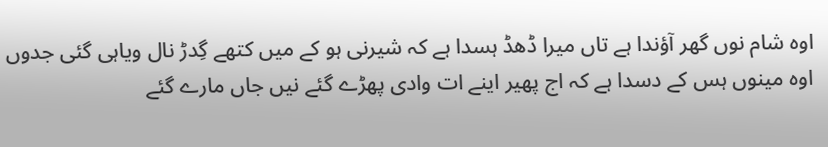اوہ شام نوں گھر آؤندا ہے تاں میرا ڈھڈ ہسدا ہے کہ شیرنی ہو کے میں کتھے گِدڑ نال ویاہی گئی جدوں اوہ مینوں ہس کے دسدا ہے کہ اج پھیر اینے ات وادی پھڑے گئے نیں جاں مارے گئے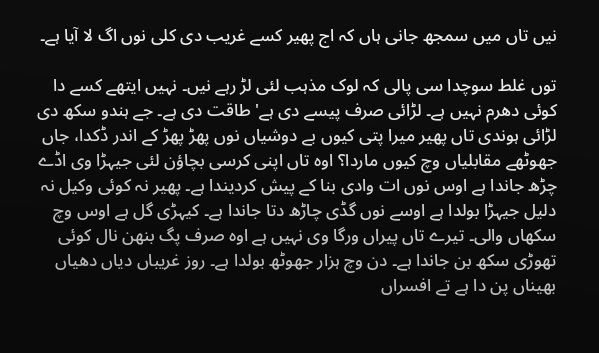نیں تاں میں سمجھ جانی ہاں کہ اج پھیر کسے غریب دی کلی نوں اگ لا آیا ہے۔

توں غلط سوچدا سی پالی کہ لوک مذہب لئی لڑ رہے نیں۔ نہیں ایتھے کسے دا کوئی دھرم نہیں ہے۔ لڑائی صرف پیسے دی ہے' طاقت دی ہے۔ جے ہندو سکھ دی لڑائی ہوندی تاں پھیر میرا پتی کیوں بے دوشیاں نوں پھڑ پھڑ کے اندر ڈکدا، جاں جھوٹھے مقابلیاں وچ کیوں ماردا؟ اوہ تاں اپنی کرسی بچاؤن لئی جیہڑا وی اڈے چڑھ جاندا ہے اوس نوں ات وادی بنا کے پیش کردیندا ہے۔ پھیر نہ کوئی وکیل نہ دلیل جیہڑا بولدا ہے اوسے نوں گڈی چاڑھ دتا جاندا ہے۔ کیہڑی گل ہے اوس وچ سکھاں والی۔ تیرے تاں پیراں ورگا وی نہیں ہے اوہ صرف پگ بنھن نال کوئی تھوڑی سکھ بن جاندا ہے۔ دن وچ ہزار جھوٹھ بولدا ہے۔ روز غریباں دیاں دھیاں بھیناں پن دا ہے تے افسراں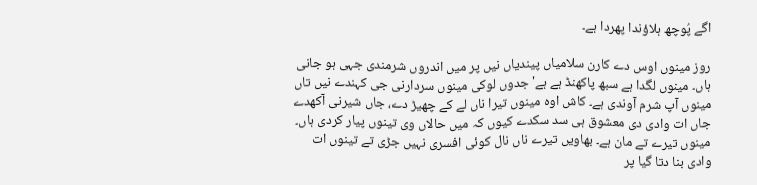اگے پُوچھ ہلاؤندا پھردا ہے۔

روز مینوں اوس دے کارن سلامیاں پیندیاں نیں پر میں اندروں شرمندی جہی ہو جانی ہاں۔ مینوں لگدا ہے سبھ پاکھنڈ ہے ہے' جدوں لوکی مینوں سردارنی جی کہندے نیں تاں مینوں آپ شرم آوندی ہے۔ کاش اوہ مینوں تیرا ناں لے کے چھیڑ دے، جاں شیرنی آکھدے جاں ات وادی دی معشوق ہی سد سکدے کیوں کہ میں حالاں وی تینوں پیار کردی ہاں۔ مینوں تیرے تے مان ہے۔ بھاویں تیرے ناں نال کوئی افسری نہیں جڑی تے تینوں ات وادی بنا دتا گیا پر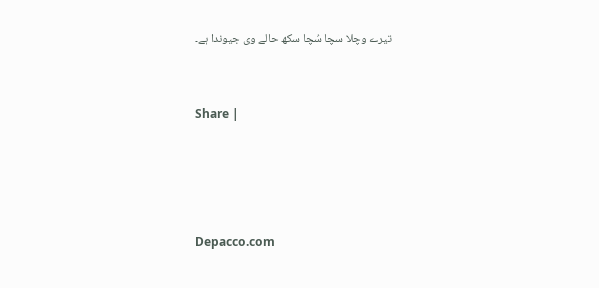تیرے وچلا سچا سُچا سکھ حالے وی جیوندا ہے۔


Share |




Depacco.com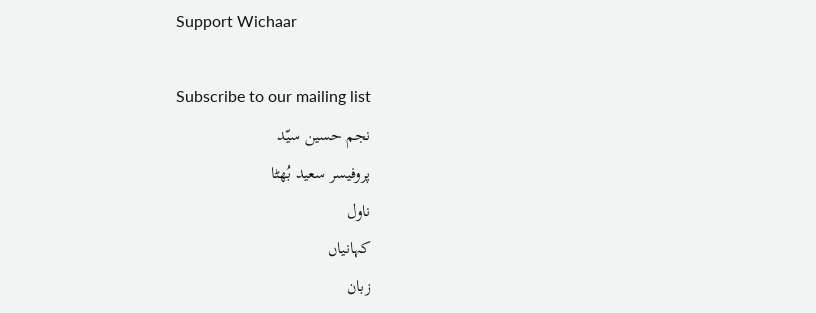Support Wichaar

Subscribe to our mailing list
نجم حسین سیّد
پروفیسر سعید بُھٹا
ناول
کہانیاں
زبان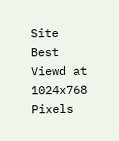Site Best Viewd at 1024x768 Pixels